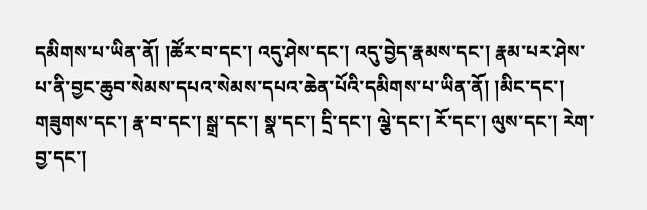དམིགས་པ་ཡིན་ནོ། །ཚོར་བ་དང་། འདུ་ཤེས་དང་། འདུ་བྱེད་རྣམས་དང་། རྣམ་པར་ཤེས་པ་ནི་བྱང་ཆུབ་སེམས་དཔའ་སེམས་དཔའ་ཆེན་པོའི་དམིགས་པ་ཡིན་ནོ། །མིང་དང་། གཟུགས་དང་། རྣ་བ་དང་། སྒྲ་དང་། སྣ་དང་། དྲི་དང་། ལྕེ་དང་། རོ་དང་། ལུས་དང་། རེག་བྱ་དང་།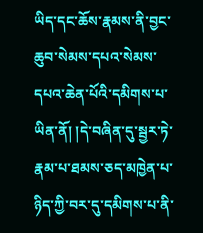ཡིད་དང་ཆོས་རྣམས་ནི་བྱང་ཆུབ་སེམས་དཔའ་སེམས་དཔའ་ཆེན་པོའི་དམིགས་པ་ཡིན་ནོ། །དེ་བཞིན་དུ་སྦྱར་ཏེ་རྣམ་པ་ཐམས་ཅད་མཁྱེན་པ་ཉིད་ཀྱི་བར་དུ་དམིགས་པ་ནི་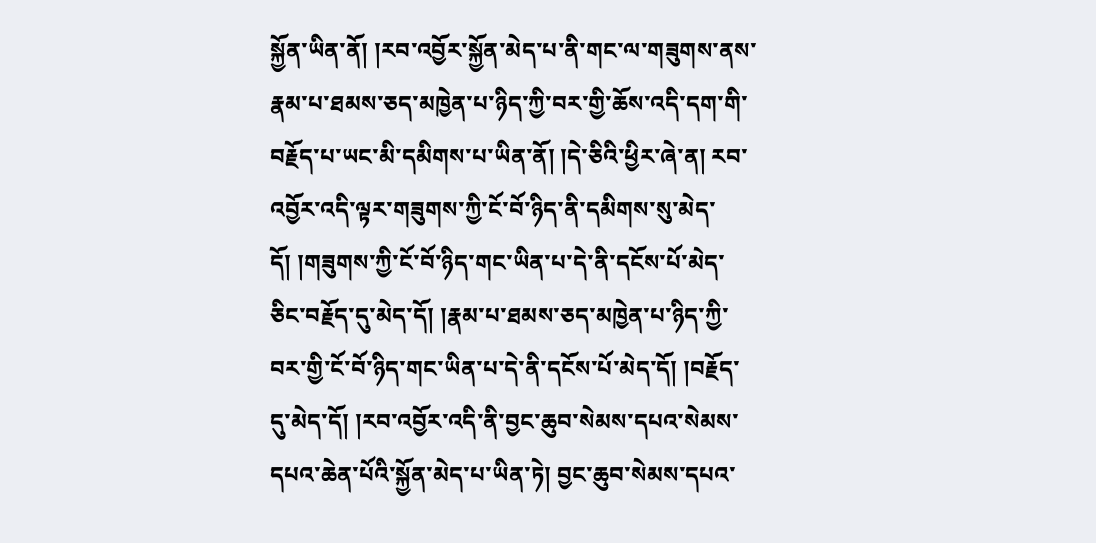སྐྱོན་ཡིན་ནོ། །རབ་འབྱོར་སྐྱོན་མེད་པ་ནི་གང་ལ་གཟུགས་ནས་རྣམ་པ་ཐམས་ཅད་མཁྱེན་པ་ཉིད་ཀྱི་བར་གྱི་ཆོས་འདི་དག་གི་བརྗོད་པ་ཡང་མི་དམིགས་པ་ཡིན་ནོ། །དེ་ཅིའི་ཕྱིར་ཞེ་ན། རབ་འབྱོར་འདི་ལྟར་གཟུགས་ཀྱི་ངོ་བོ་ཉིད་ནི་དམིགས་སུ་མེད་དོ། །གཟུགས་ཀྱི་ངོ་བོ་ཉིད་གང་ཡིན་པ་དེ་ནི་དངོས་པོ་མེད་ཅིང་བརྗོད་དུ་མེད་དོ། །རྣམ་པ་ཐམས་ཅད་མཁྱེན་པ་ཉིད་ཀྱི་བར་གྱི་ངོ་བོ་ཉིད་གང་ཡིན་པ་དེ་ནི་དངོས་པོ་མེད་དོ། །བརྗོད་དུ་མེད་དོ། །རབ་འབྱོར་འདི་ནི་བྱང་ཆུབ་སེམས་དཔའ་སེམས་དཔའ་ཆེན་པོའི་སྐྱོན་མེད་པ་ཡིན་ཏེ། བྱང་ཆུབ་སེམས་དཔའ་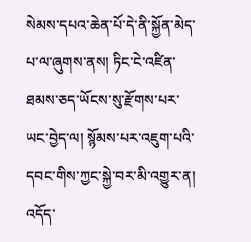སེམས་དཔའ་ཆེན་པོ་དེ་ནི་སྐྱོན་མེད་པ་ལ་ཞུགས་ནས། ཏིང་ངེ་འཛིན་ཐམས་ཅད་ཡོངས་སུ་རྫོགས་པར་ཡང་བྱེད་ལ། སྙོམས་པར་འཇུག་པའི་དབང་གིས་ཀྱང་སྐྱེ་བར་མི་འགྱུར་ན། འདོད་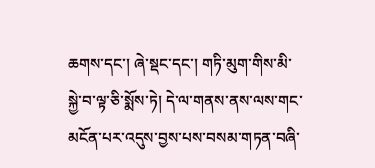ཆགས་དང་། ཞེ་སྡང་དང་། གཏི་མུག་གིས་མི་སྐྱེ་བ་ལྟ་ཅི་སྨོས་ཏེ། དེ་ལ་གནས་ནས་ལས་གང་མངོན་པར་འདུས་བྱས་པས་བསམ་གཏན་བཞི་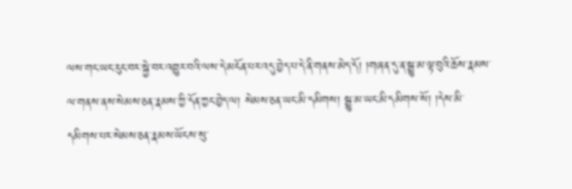ལས་གང་ཡང་རུང་བར་སྐྱེ་བར་འགྱུར་བའི་ལས་དེ་མངོན་པར་འདུ་བྱེད་པ་དེ་ནི་གནས་མེད་དོ། །གཞན་དུ་ན་སྒྱུ་མ་ལྟ་བུའི་ཆོས་རྣམས་ལ་གནས་ནས་སེམས་ཅན་རྣམས་ཀྱི་དོན་ཀྱང་བྱེད་ལ། སེམས་ཅན་ཡང་མི་དམིགས། སྒྱུ་མ་ཡང་མི་དམིགས་སོ། །དེས་མི་དམིགས་པར་སེམས་ཅན་རྣམས་ཡོངས་སུ་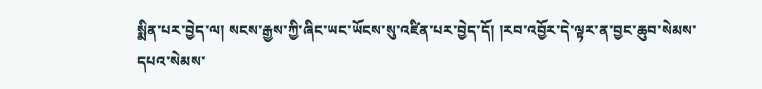སྨིན་པར་བྱེད་ལ། སངས་རྒྱས་ཀྱི་ཞིང་ཡང་ཡོངས་སུ་འཛིན་པར་བྱེད་དོ། །རབ་འབྱོར་དེ་ལྟར་ན་བྱང་ཆུབ་སེམས་དཔའ་སེམས་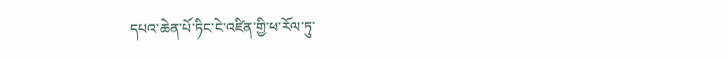དཔའ་ཆེན་པོ་ཏིང་ངེ་འཛིན་གྱི་ཕ་རོལ་ཏུ་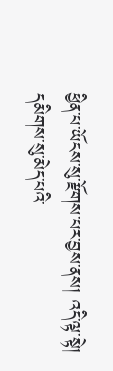ཕྱིན་པ་ཡོངས་སུ་རྫོགས་པར་བྱས་ནས། འདི་ལྟ་སྟེ། དམིགས་སུ་མེད་པའི་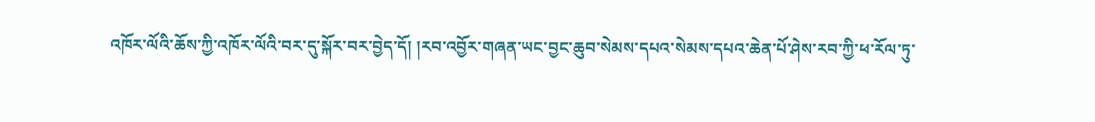འཁོར་ལོའི་ཆོས་ཀྱི་འཁོར་ལོའི་བར་དུ་སྐོར་བར་བྱེད་དོ། །རབ་འབྱོར་གཞན་ཡང་བྱང་ཆུབ་སེམས་དཔའ་སེམས་དཔའ་ཆེན་པོ་ཤེས་རབ་ཀྱི་ཕ་རོལ་ཏུ་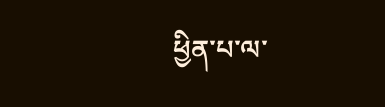ཕྱིན་པ་ལ་